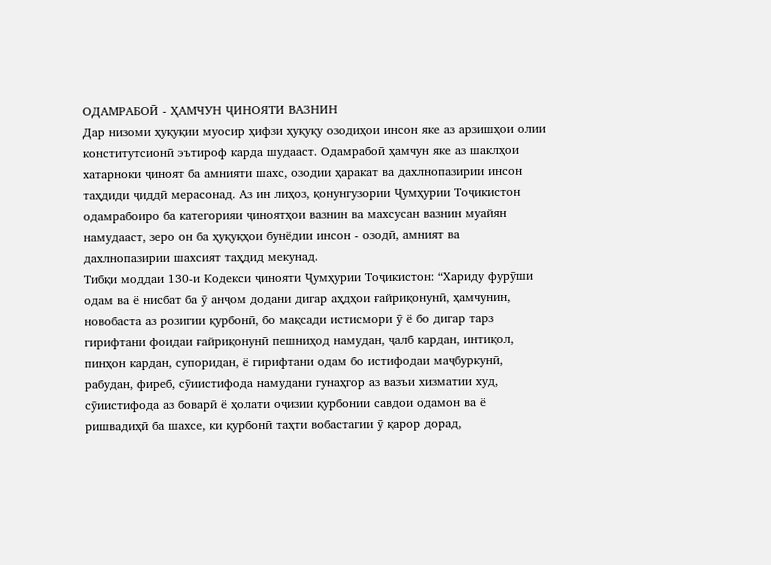ОДАМРАБОӢ - ҲАМЧУН ҶИНОЯТИ ВАЗНИН
Дар низоми ҳуқуқии муосир ҳифзи ҳуқуқу озодиҳои инсон яке аз арзишҳои олии конститутсионӣ эътироф карда шудааст. Одамрабоӣ ҳамчун яке аз шаклҳои хатарноки ҷиноят ба амнияти шахс, озодии ҳаракат ва дахлнопазирии инсон таҳдиди ҷиддӣ мерасонад. Аз ин лиҳоз, қонунгузории Ҷумҳурии Тоҷикистон одамрабоиро ба категорияи ҷиноятҳои вазнин ва махсусан вазнин муайян намудааст, зеро он ба ҳуқуқҳои бунёдии инсон - озодӣ, амният ва дахлнопазирии шахсият таҳдид мекунад.
Тибқи моддаи 130-и Кодекси ҷинояти Ҷумҳурии Тоҷикистон: “Хариду фурӯши одам ва ё нисбат ба ӯ анҷом додани дигар аҳдҳои ғайриқонунӣ, ҳамчунин, новобаста аз розигии қурбонӣ, бо мақсади истисмори ӯ ё бо дигар тарз гирифтани фоидаи ғайриқонунӣ пешниҳод намудан, ҷалб кардан, интиқол, пинҳон кардан, супоридан, ё гирифтани одам бо истифодаи маҷбуркунӣ, рабудан, фиреб, сӯиистифода намудани гунаҳгор аз вазъи хизматии худ, сӯиистифода аз боварӣ ё ҳолати оҷизии қурбонии савдои одамон ва ё ришвадиҳӣ ба шахсе, ки қурбонӣ таҳти вобастагии ӯ қарор дорад,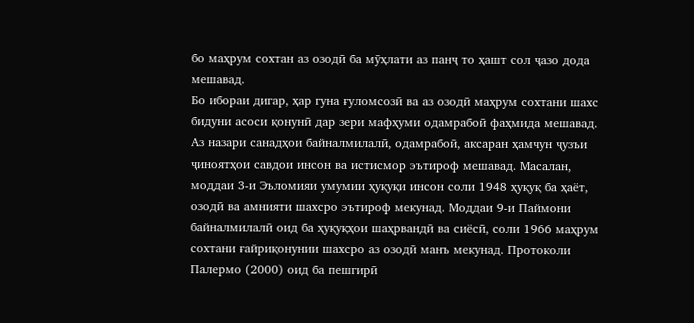бо маҳрум сохтан аз озодӣ ба мӯҳлати аз панҷ то ҳашт сол ҷазо дода мешавад.
Бо ибораи дигар, ҳар гуна ғуломсозӣ ва аз озодӣ маҳрум сохтани шахс бидуни асоси қонунӣ дар зери мафҳуми одамрабоӣ фаҳмида мешавад.
Аз назари санадҳои байналмилалӣ, одамрабоӣ, аксаран ҳамчун ҷузъи ҷиноятҳои савдои инсон ва истисмор эътироф мешавад. Масалан, моддаи 3-и Эъломияи умумии ҳуқуқи инсон соли 1948 ҳуқуқ ба ҳаёт, озодӣ ва амнияти шахсро эътироф мекунад. Моддаи 9-и Паймони байналмилалӣ оид ба ҳуқуқҳои шаҳрвандӣ ва сиёсӣ, соли 1966 маҳрум сохтани ғайриқонунии шахсро аз озодӣ манъ мекунад. Протоколи Палермо (2000) оид ба пешгирӣ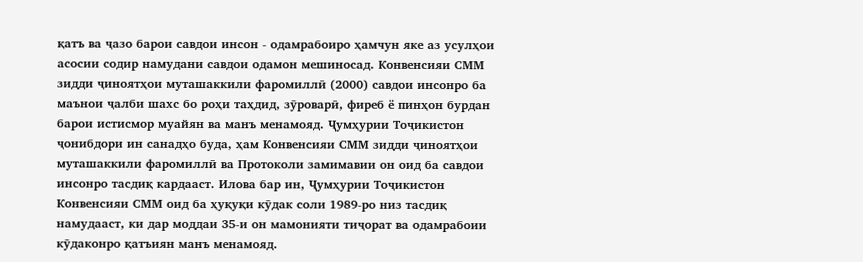қатъ ва ҷазо барои савдои инсон - одамрабоиро ҳамчун яке аз усулҳои асосии содир намудани савдои одамон мешиносад. Конвенсияи СММ зидди ҷиноятҳои муташаккили фаромиллӣ (2000) савдои инсонро ба маънои ҷалби шахс бо роҳи таҳдид, зӯроварӣ, фиреб ё пинҳон бурдан барои истисмор муайян ва манъ менамояд. Ҷумҳурии Тоҷикистон ҷонибдори ин санадҳо буда, ҳам Конвенсияи СММ зидди ҷиноятҳои муташаккили фаромиллӣ ва Протоколи замимавии он оид ба савдои инсонро тасдиқ кардааст. Илова бар ин, Ҷумҳурии Тоҷикистон Конвенсияи СММ оид ба ҳуқуқи кӯдак соли 1989-ро низ тасдиқ намудааст, ки дар моддаи 35-и он мамонияти тиҷорат ва одамрабоии кӯдаконро қатъиян манъ менамояд.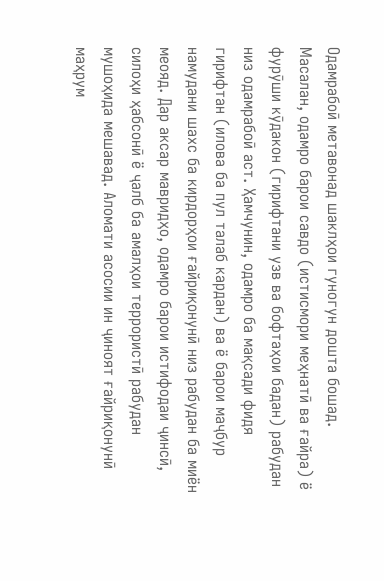Одамрабоӣ метавонад шаклҳои гуногун дошта бошад. Масалан, одамро барои савдо (истисмори меҳнатӣ ва ғайра) ё фурӯши кӯдакон (гирифтани узв ва бофтаҳои бадан) рабудан низ одамрабоӣ аст. Ҳамчунин, одамро ба мақсади фидя гирифтан (илова ба пул талаб кардан) ва ё барои маҷбур намудани шахс ба кирдорҳои ғайриқонунӣ низ рабудан ба миён меояд. Дар аксар мавридҳо, одамро барои истифодаи ҷинсӣ, силоҳи ҳабсонӣ ё ҷалб ба амалҳои террористӣ рабудан мушоҳида мешавад. Аломати асосии ин ҷиноят ғайриқонунӣ маҳрум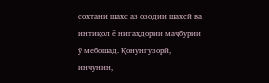сохтани шахс аз озодии шахсӣ ва интиқол ё нигаҳдории маҷбурии ӯ мебошад. Қонунгузорӣ, инчунин,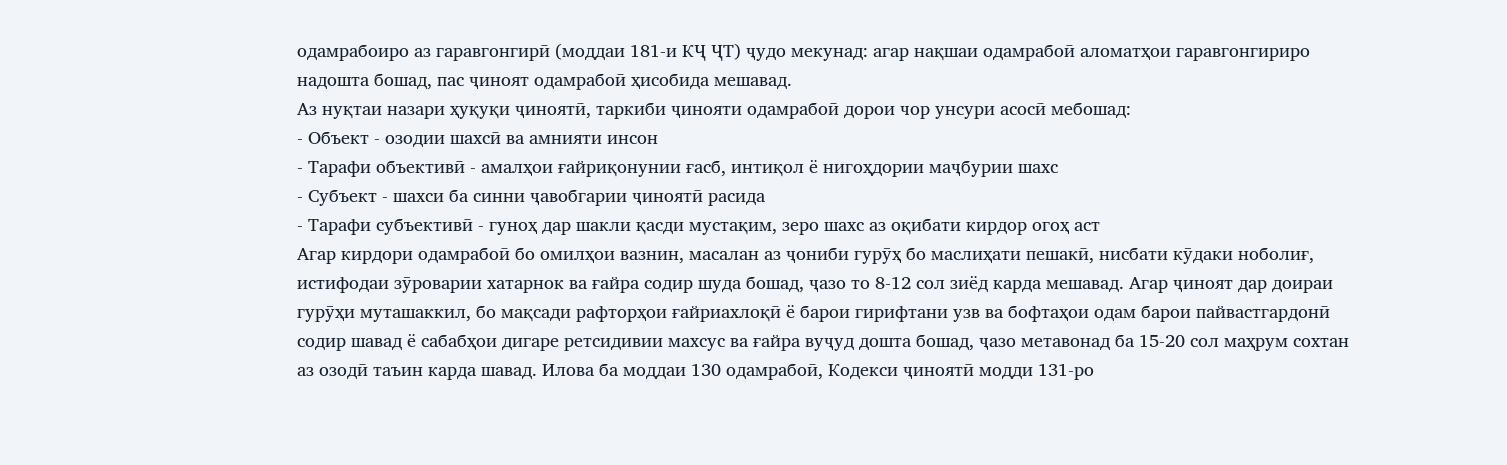одамрабоиро аз гаравгонгирӣ (моддаи 181-и КҶ ҶТ) ҷудо мекунад: агар нақшаи одамрабоӣ аломатҳои гаравгонгириро надошта бошад, пас ҷиноят одамрабоӣ ҳисобида мешавад.
Аз нуқтаи назари ҳуқуқи ҷиноятӣ, таркиби ҷинояти одамрабоӣ дорои чор унсури асосӣ мебошад:
- Объект - озодии шахсӣ ва амнияти инсон
- Тарафи объективӣ - амалҳои ғайриқонунии ғасб, интиқол ё нигоҳдории маҷбурии шахс
- Субъект - шахси ба синни ҷавобгарии ҷиноятӣ расида
- Тарафи субъективӣ - гуноҳ дар шакли қасди мустақим, зеро шахс аз оқибати кирдор огоҳ аст
Агар кирдори одамрабоӣ бо омилҳои вазнин, масалан аз ҷониби гурӯҳ бо маслиҳати пешакӣ, нисбати кӯдаки ноболиғ, истифодаи зӯроварии хатарнок ва ғайра содир шуда бошад, ҷазо то 8-12 сол зиёд карда мешавад. Агар ҷиноят дар доираи гурӯҳи муташаккил, бо мақсади рафторҳои ғайриахлоқӣ ё барои гирифтани узв ва бофтаҳои одам барои пайвастгардонӣ содир шавад ё сабабҳои дигаре ретсидивии махсус ва ғайра вуҷуд дошта бошад, ҷазо метавонад ба 15-20 сол маҳрум сохтан аз озодӣ таъин карда шавад. Илова ба моддаи 130 одамрабоӣ, Кодекси ҷиноятӣ модди 131-ро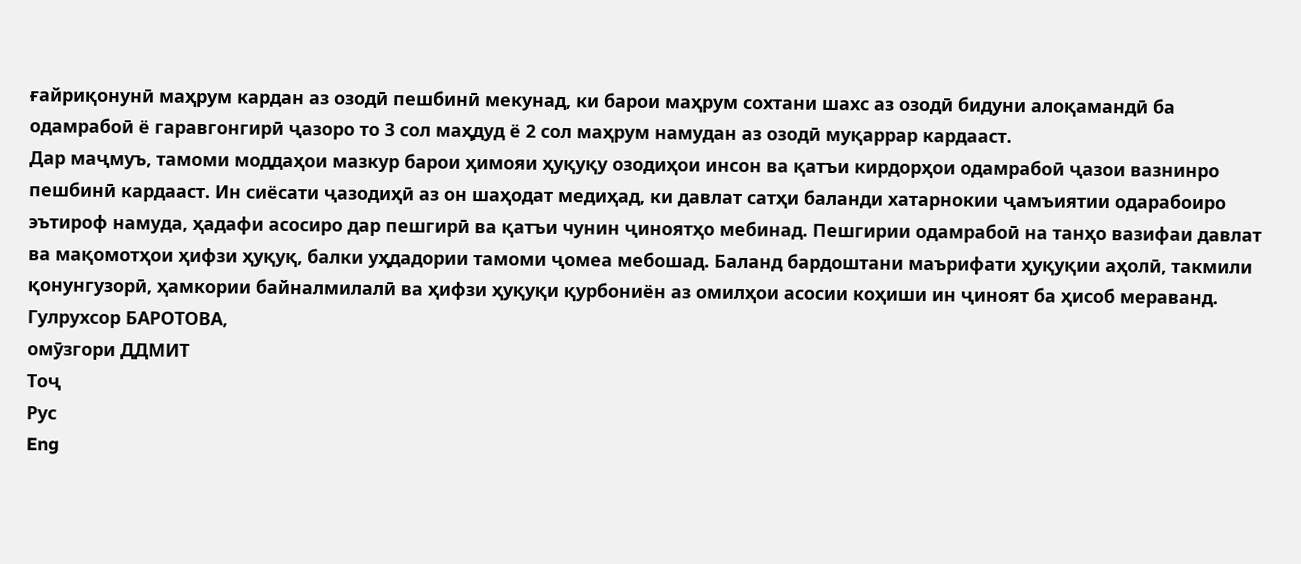ғайриқонунӣ маҳрум кардан аз озодӣ пешбинӣ мекунад, ки барои маҳрум сохтани шахс аз озодӣ бидуни алоқамандӣ ба одамрабоӣ ё гаравгонгирӣ ҷазоро то 3 сол маҳдуд ё 2 сол маҳрум намудан аз озодӣ муқаррар кардааст.
Дар маҷмуъ, тамоми моддаҳои мазкур барои ҳимояи ҳуқуқу озодиҳои инсон ва қатъи кирдорҳои одамрабоӣ ҷазои вазнинро пешбинӣ кардааст. Ин сиёсати ҷазодиҳӣ аз он шаҳодат медиҳад, ки давлат сатҳи баланди хатарнокии ҷамъиятии одарабоиро эътироф намуда, ҳадафи асосиро дар пешгирӣ ва қатъи чунин ҷиноятҳо мебинад. Пешгирии одамрабоӣ на танҳо вазифаи давлат ва мақомотҳои ҳифзи ҳуқуқ, балки уҳдадории тамоми ҷомеа мебошад. Баланд бардоштани маърифати ҳуқуқии аҳолӣ, такмили қонунгузорӣ, ҳамкории байналмилалӣ ва ҳифзи ҳуқуқи қурбониён аз омилҳои асосии коҳиши ин ҷиноят ба ҳисоб мераванд.
Гулрухсор БАРОТОВА,
омӯзгори ДДМИТ
Тоҷ
Рус
Eng